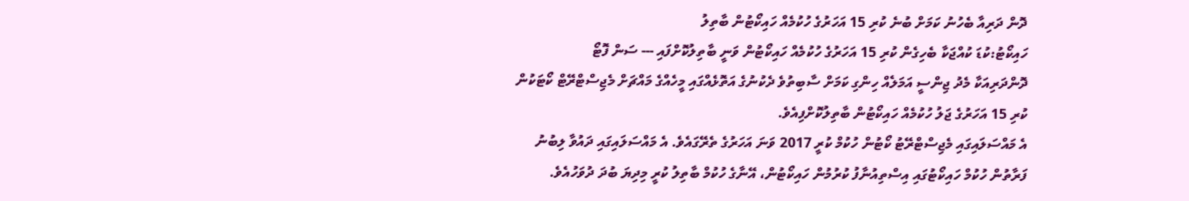ދޮން ދަރިއާ ބެހުނު ކަމަށް ބުނެ ކުރި 15 އަހަރުގެ ހުކުމެއް ހައިކޯޓުން ބާތިލު
ހައިކޯޓު:ކުޑަ ކުއްޖަކާ ބެހިގެން ކުރި 15 އަހަރުގެ ހުކުމެއް ހައިކޯޓުން ވަނީ ބާތިލުކޮށްފައި --- ސަން ފޮޓޯ
ދޮންދަރިއަކާ މެދު ޖިންސީ އަމަލެއް ހިންގި ކަމަށް ސާބިތުވެ ދެކުނުގެ އަތޮޅެއްގައި މީހެއްގެ މައްޗަށް މެޖިސްޓްރޭޓް ކޯޓަކުން ކުރި 15 އަހަރުގެ ޖަލު ހުކުމެއް ހައިކޯޓުން ބާތިލުކޮށްފިއެވެ.
އެ މައްސަލައިގައި މެޖިސްޓްރޭޓު ކޯޓުން ހުކުމް ކުރީ 2017 ވަނަ އަހަރުގެ ތެރޭގައެވެ. އެ މައްސަލައިގައި ދައުވާ ލިބުނު ފަރާތުން ހުކުމް ހައިކޯޓުގައި އިސްތިއުނާފު ކުރުމުން ހައިކޯޓުން، އޭނާގެ ހުކުމް ބާތިލު ކުރީ މިދިޔަ ބުދަ ދުވަހުއެވެ.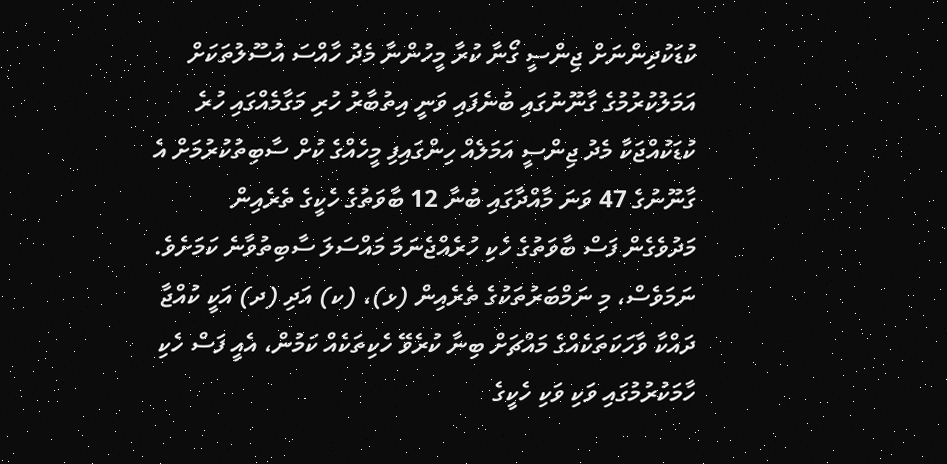ކުޑަކުދިންނަށް ޖިންސީ ގޯނާ ކުރާ މީހުންނާ މެދު ހާއްސަ އުސޫލުތަކަށް އަމަލުކުރުމުގެ ގާނޫނުގައި ބުނެފައި ވަނީ އިތުބާރު ހުރި މަގާމެއްގައި ހުރެ ކުޑަކުއްޖަކާ މެދު ޖިންސީ އަމަލެއް ހިންގައިފި މީހެއްގެ ކުށް ސާބިތުކުރުމަށް އެ ގާނޫނުގެ 47 ވަނަ މާއްދާގައި ބުނާ 12 ބާވަތުގެ ހެކީގެ ތެރެއިން މަދުވެގެން ފަސް ބާވަތުގެ ހެކި ހުރެއްޖެނަމަ މައްސަލަ ސާބިތުވާނެ ކަމަށެވެ.
ނަމަވެސް، މި ނަމްބަރުތަކުގެ ތެރެއިން (ޅ)، (ކ) އަދި (ދ) އަކީ ކުއްޖާ ދައްކާ ވާހަކަތަކެއްގެ މައްޗަށް ބިނާ ކުރެވޭ ހެކިތަކެއް ކަމުން، އެއީ ފަސް ހެކި ހާމަކުރުމުގައި ވަކި ވަކި ހެކީގެ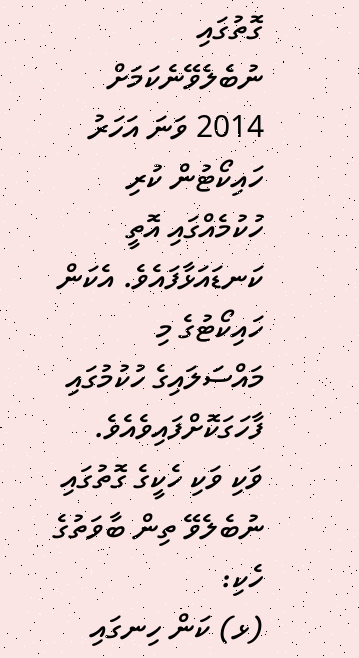ގޮތުގައި ނުބެލެވޭނެކަމަށް 2014 ވަނަ އަހަރު ހައިކޯޓުން ކުރި ހުކުމެއްގައި އޮތީ ކަނޑައަޅާފައެވެ. އެކަން ހައިކޯޓުގެ މި މައްސަލައިގެ ހުކުމުގައި ފާހަގަކޮށްފައިވެއެވެ.
ވަކި ވަކި ހެކީގެ ގޮތުގައި ނުބެލެވޭ ތިން ބާވަތުގެ ހެކި:
(ޅ) ކަން ހިނގައި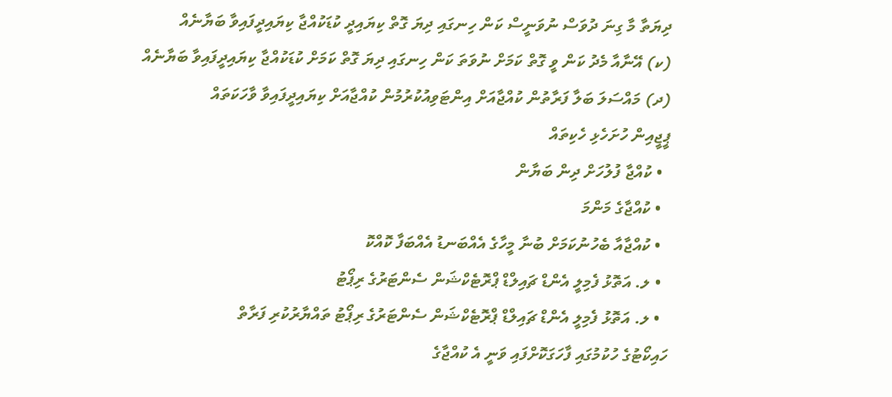ދިޔަތާ މާ ގިނަ ދުވަސް ނުވަނީސް ކަން ހިނގައި ދިޔަ ގޮތް ކިޔައިދީ ކުޑަކުއްޖާ ކިޔައިދީފައިވާ ބަޔާނެއް
(ކ) އޭނާއާ މެދު ކަން ވީ ގޮތް ކަމަށް ނުވަތަ ކަން ހިނގައި ދިޔަ ގޮތް ކަމަށް ކުޑަކުއްޖާ ކިޔައިދީފައިވާ ބަޔާނެއް
(ދ) މައްސަލަ ބަލާ ފަރާތުން ކުއްޖާއަށް އިންޓަވިއުކުރުމުން ކުއްޖާއަށް ކިޔައިދީފައިވާ ވާހަކަތައް
ޕީޖީއިން ހުށަހެޅި ހެކިތައް
  • ކުއްޖާ ފުލުހަށް ދިން ބަޔާން
  • ކުއްޖާގެ މަންމަ
  • ކުއްޖާއާ ބެހުނުކަމަށް ބުނާ މީހާގެ އެއްބަނޑު އެއްބަފާ ކޮއްކޮ
  • ލ. އަތޮޅު ފެމިލީ އެންޑް ޗައިލްޑް ޕްރޮޓެކްޝަން ސެންޓަރުގެ ރިޕޯޓު
  • ލ. އަތޮޅު ފެމިލީ އެންޑް ޗައިލްޑް ޕްރޮޓެކްޝަން ސެންޓަރުގެ ރިޕޯޓު ތައްޔާރުކުރި ފަރާތް
ހައިކޯޓުގެ ހުކުމުގައި ފާހަގަކޮށްފައި ވަނީ އެ ކުއްޖާގެ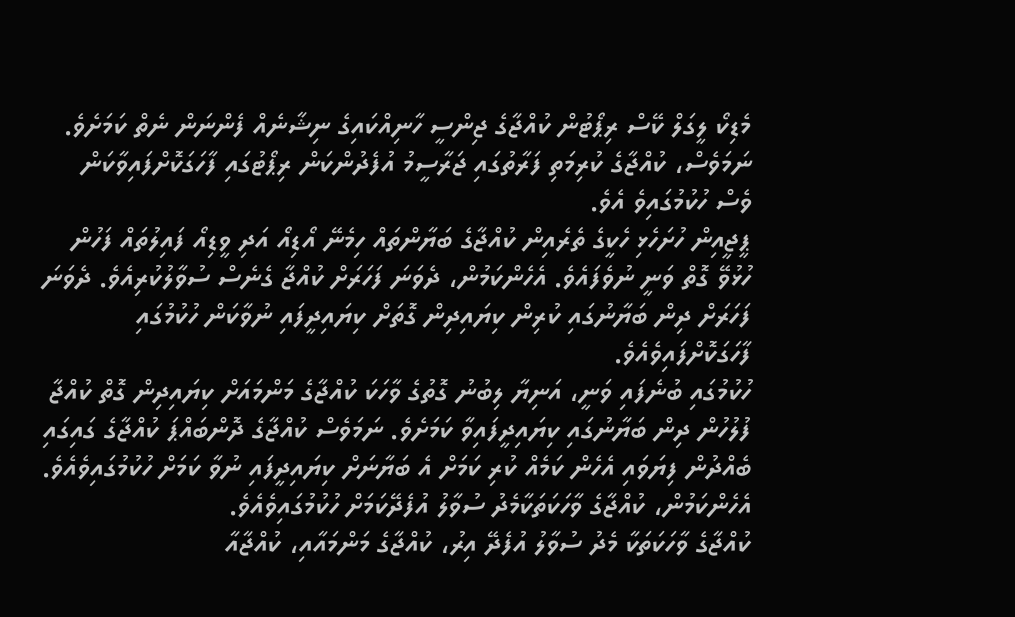މެޑިކޯ ލީގަލް ކޭސް ރިޕޯޓުން ކުއްޖާގެ ޖިންސީ ހާނިއްކައިގެ ނިޝާނެއް ފެންނަން ނެތް ކަމަށެވެ. ނަމަވެސް، ކުއްޖާގެ ކުރިމަތި ފަރާތުގައި ޖަރާސީމު އުފެދުންކަން ރިޕޯޓުގައި ފާހަގަކޮށްފައިވާކަން ވެސް ހުކުމުގައިވެ އެވެ.
ޕީޖީއިން ހުށަހެޅި ހެކީގެ ތެރެއިން ކުއްޖާގެ ބަޔާންތައް ހިމެނޭ އޯޑިއޯ އަދި ވީޑިއޯ ފައިލުތައް ފަހުން ހުޅުވޭ ގޮތް ވަނީ ނުވެފައެވެ. އެހެންކަމުން، ދެވަނަ ފަހަރަށް ކުއްޖާ ގެނެސް ސުވާލުކުރިއެވެ. ދެވަނަ ފަހަރަށް ދިން ބަޔާނުގައި ކުރިން ކިޔައިދިން ގޮތަށް ކިޔައިދީފައި ނުވާކަން ހުކުމުގައި ފާހަގަކޮށްފައިވެއެވެ.
ހުކުމުގައި ބުނެފައި ވަނީ، އަނިޔާ ލިބުނު ގޮތުގެ ވާހަކަ ކުއްޖާގެ މަންމައަށް ކިޔައިދިން ގޮތް ކުއްޖާ ފުލުހުން ދިން ބަޔާނުގައި ކިޔައިދީފައިވާ ކަމަށެވެ. ނަމަވެސް ކުއްޖާގެ ދޮންބައްޕަ ކުއްޖާގެ ގައިގައި ބެއްދުން ފިޔަވައި އެހެން ކަމެއް ކުރި ކަމަށް އެ ބަޔާނަށް ކިޔައިދީފައި ނުވާ ކަމަށް ހުކުމުގައިވެއެވެ.
އެހެންކަމުން، ކުއްޖާގެ ވާހަކަތަކާމެދު ސުވާލު އުފެދޭކަމަށް ހުކުމުގައިވެއެވެ.
ކުއްޖާގެ ވާހަކަތަކާ މެދު ސުވާލު އުފެދޭ އިރު، ކުއްޖާގެ މަންމައާއި، ކުއްޖާއާ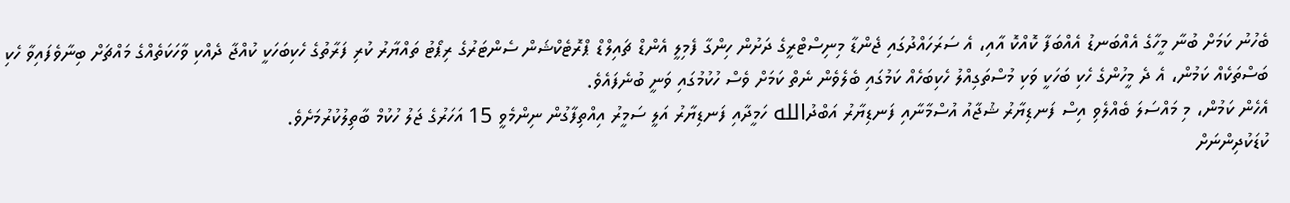ބެހުނު ކަމަށް ބުނާ މީހާގެ އެއްބަނޑު އެއްބަފާ ކޮއްކޮ އާއި، އެ ސަރަހައްދުގައި ޖެންޑާ މިނިސްޓްރީގެ ދަށުން ހިންގާ ފެމިލީ އެންޑް ޗައިލްޑް ޕްރޮޓެކްޝަން ސެންޓަރުގެ ރިޕޯޓު ތައްޔާރު ކުރި ފަރާތުގެ ހެކިބަހަކީ ކުއްޖާ ދެއްކި ވާހަކަތެއްގެ މައްޗަށް ބިނާވެފައިވާ ހެކި ބަސްތަކެއް ކަމުން، އެ ދެ މީހުންގެ ހެކި ބަހަކީ ވަކި މުސްތަގިއްލު ހެކިބަހެއް ކަމުގައި ބެލެވެން ނެތް ކަމަށް ވެސް ހުކުމުގައި ވަނީ ބުނެފައެވެ.
އެހެން ކަމުން، މި މައްސަލަ ބެއްލެވި އިސް ފަނޑިޔާރު ޝުޖާއު އުސްމާނާއި ފަނޑިޔާރު އަބްދުالله ހަމީދާއި ފަނޑިޔާރު އަލީ ސަމީރު އިއްތިފާގުން ނިންމެވީ 15 އަހަރުގެ ޖަލު ހުކުމް ބާތިލުކުރުމަށެވެ.
ކުޑަކުދިންނަށް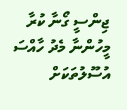ޖިންސީ ގޯނާ ކުރާ މީހުންނާ މެދު ހާއްސަ އުސޫލުތަކަށް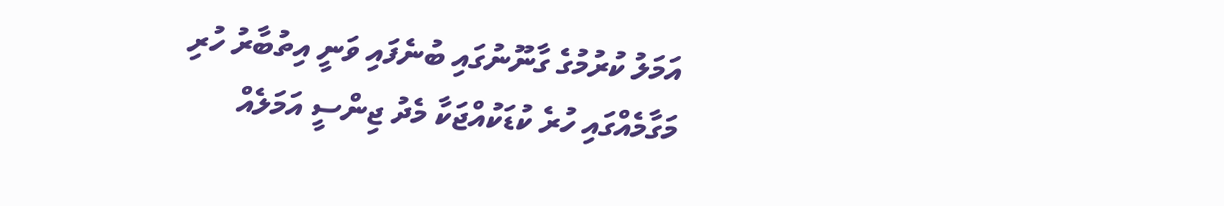އަމަލު ކުރުމުގެ ގާނޫނުގައި ބުނެފައި ވަނީ އިތުބާރު ހުރި މަގާމެއްގައި ހުރެ ކުޑަކުއްޖަކާ މެދު ޖިންސީ އަމަލެއް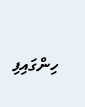ހިންގައިފި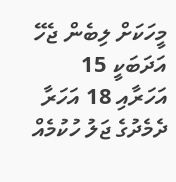މީހަކަށް ލިބެން ޖެހޭ އަދަބަކީ 15 އަހަރާއި 18 އަހަރާ ދެމެދުގެ ޖަލު ހުކުމެއް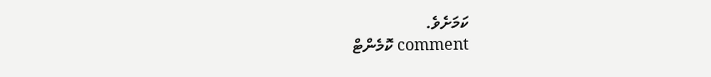ކަމަށެވެ.
comment ކޮމެންޓް